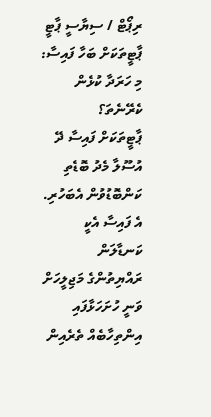ރިޕޯޓް / ސިޔާސީ ޕާޓީ
ޕާޓީތަކަށް ބަހާ ފައިސާ: މި ހަރަދާ ކުޅެން ކެރޭނެތަ؟
ޕާޓީތަކަށް ފައިސާ ދޭ އުސޫލާ މެދު ބޮޑެތި ކަންބޮޑުވުން އެބަހުރި. އެ ފައިސާ އެކީ ކަނޑާލަން ރައްޔިތުންގެ މަޖިލީހަށް ވަނީ ހުށަހަޅާފައި
އިންތިހާބެއް ތެރެއިން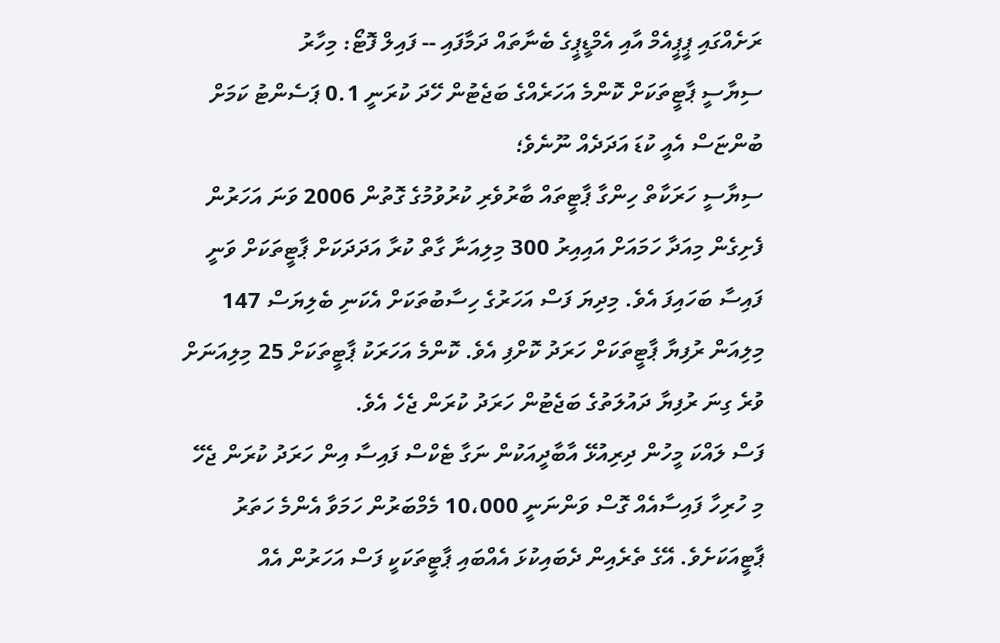ރަށެއްގައި ޕީޕީއެމް އާއި އެމްޑީޕީގެ ބެނާތައް ދަމާފައި -- ފައިލް ފޮޓޯ: މިހާރު
ސިޔާސީ ޕާޓީތަކަށް ކޮންމެ އަހަރެއްގެ ބަޖެޓުން ހޭދަ ކުރަނީ 0.1 ޕަސެންޓު ކަމަށް ބުންޏަސް އެއީ ކުޑަ އަދަދެއް ނޫނެވެ؛
ސިޔާސީ ހަރަކާތް ހިންގާ ޕާޓީތައް ބާރުވެރި ކުރުވުމުގެ ގޮތުން 2006 ވަނަ އަހަރުން ފެށިގެން މިއަދާ ހަމައަށް އައިއިރު 300 މިލިއަނާ ގާތް ކުރާ އަދަދަކަށް ޕާޓީތަކަށް ވަނީ ފައިސާ ބަހައިފަ އެވެ. މިދިޔަ ފަސް އަހަރުގެ ހިސާބުތަކަށް އެކަނި ބެލިޔަސް 147 މިލިއަން ރުފިޔާ ޕާޓީތަކަށް ހަރަދު ކޮށްފި އެވެ. ކޮންމެ އަހަރަކު ޕާޓީތަކަށް 25 މިލިއަނަށް ވުރެ ގިނަ ރުފިޔާ ދައުލަތުގެ ބަޖެޓުން ހަރަދު ކުރަން ޖެހެ އެވެ.
ފަސް ލައްކަ މީހުން ދިރިއުޅޭ އާބާދީއަކުން ނަގާ ޓެކްސް ފައިސާ އިން ހަރަދު ކުރަން ޖެހޭ މި ހުރިހާ ފައިސާއެއް ގޮސް ވަންނަނީ 10،000 މެމްބަރުން ހަމަވާ އެންމެ ހަތަރު ޕާޓީއަކަށެވެ. އޭގެ ތެރެއިން ދެބައިކުޅަ އެއްބައި ޕާޓީތަކަކީ ފަސް އަހަރުން އެއް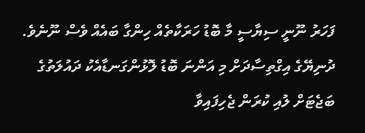ފަހަރު ނޫނީ ސިޔާސީ މާ ބޮޑު ހަރަކާތެއް ހިންގާ ބައެއް ވެސް ނޫނެވެ.
ދުނިޔޭގެ އިގްތިސާދަށް މި އަންނަ ބޮޑު ލޮޅުންގަނޑާއެކު ދައުލަތުގެ ބަޖެޓަށް ލުއި ކުރަން ޖެހިފައިވާ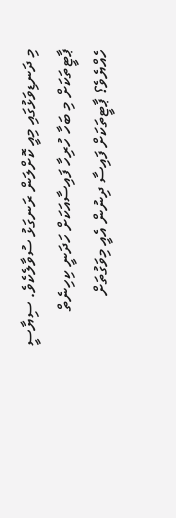މި ދަނޑިވަޅުގައި މިއީ ކޮށްލަން ރަނގަޅު ސުވާލެކެވެ. ސިޔާސީ ޕާޓީތަކަށް މި ބަހާ ހުރިހާ ފައިސާއަކަށް ހަދަނީ ކިހިނެތް ހެއްޔެވެ؟ ޕާޓީތަކަށް ފައިސާ ދިނުން އެއީ މިވަގުތަށް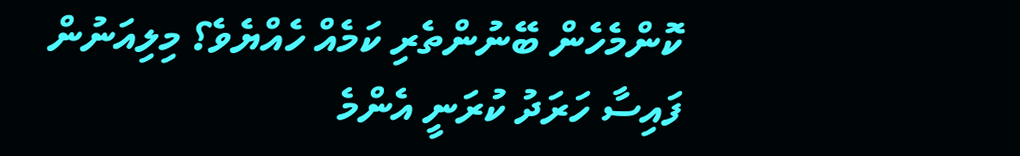ކޮންމެހެން ބޭނުންތެރި ކަމެއް ހެއްޔެވެ؟ މިލިއަނުން ފައިސާ ހަރަދު ކުރަނީ އެންމެ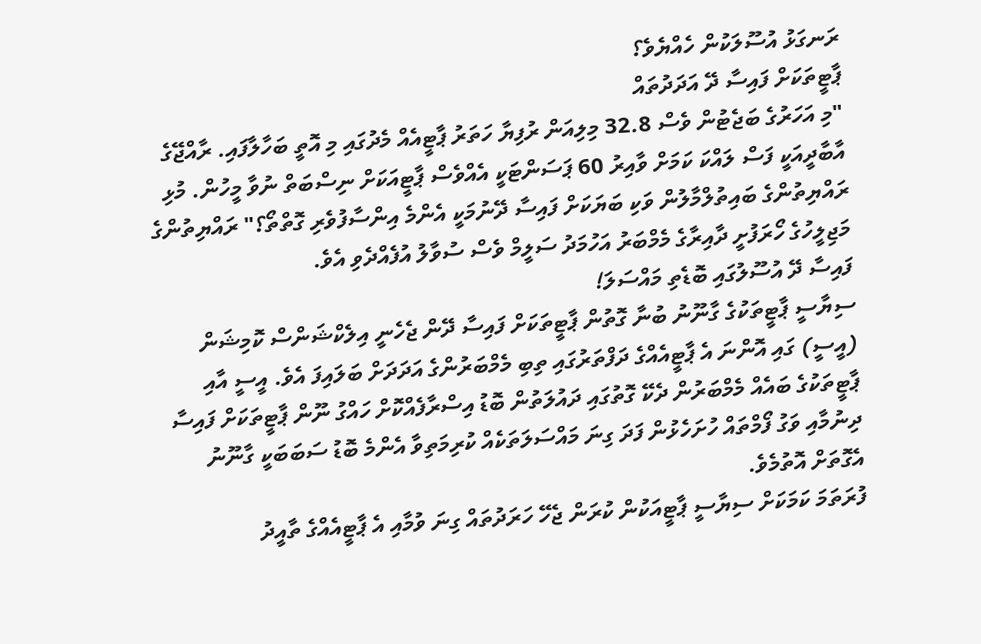ރަނގަޅު އުސޫލަކުން ހެއްޔެވެ؟
ޕާޓީތަކަށް ފައިސާ ދޭ އަދަދުތައް
"މި އަހަރުގެ ބަޖެޓުން ވެސް 32.8 މިލިއަން ރުފިޔާ ހަތަރު ޕާޓީއެއް މެދުގައި މި އޮތީ ބަހާލާފައި. ރާއްޖޭގެ އާބާދީއަކީ ފަސް ލައްކަ ކަމަށް ވާއިރު 60 ޕަސަންޓަކީ އެއްވެސް ޕާޓީއަކަށް ނިސްބަތް ނުވާ މީހުން. މުޅި ރައްޔިތުންގެ ބައިތުލްމާލުން ވަކި ބަޔަކަށް ފައިސާ ދޭނުމަކީ އެންމެ އިންސާފުވެރި ގޮތްތޯ؟" ރައްޔިތުންގެ މަޖިލީހުގެ ހޯރަފުށީ ދާއިރާގެ މެމްބަރު އަހުމަދު ސަލީމް ވެސް ސުވާލު އުފެއްދެވި އެވެ.
ފައިސާ ދޭ އުސޫލުގައި ބޮޑެތި މައްސަލަ!
ސިޔާސީ ޕާޓީތަކުގެ ގާނޫނު ބުނާ ގޮތުން ޕާޓީތަކަށް ފައިސާ ދޭން ޖެހެނީ އިލެކްޝަންސް ކޮމިޝަން (އީސީ) ގައި އޮންނަ އެ ޕާޓީއެއްގެ ދަފްތަރުގައި ތިބި މެމްބަރުންގެ އަދަދަށް ބަލައިފަ އެވެ. އީސީ އާއި ޕާޓީތަކުގެ ބައެއް މެމްބަރުން ދެކޭ ގޮތުގައި ދައުލަތުން ބޮޑު އިސްރާފެއްކޮށް ހައްގު ނޫން ޕާޓީތަކަށް ފައިސާ ދިނުމާއި ވަގު ފޯމްތައް ހުށަހެޅުން ފަދަ ގިނަ މައްސަލަތަކެއް ކުރިމަތިވާ އެންމެ ބޮޑު ސަބަބަކީ ގާނޫނު އެގޮތަށް އޮތުމެވެ.
ފުރަތަމަ ކަމަކަށް ސިޔާސީ ޕާޓީއަކުން ކުރަން ޖެހޭ ހަރަދުތައް ގިނަ ވުމާއި އެ ޕާޓީއެއްގެ ތާއީދު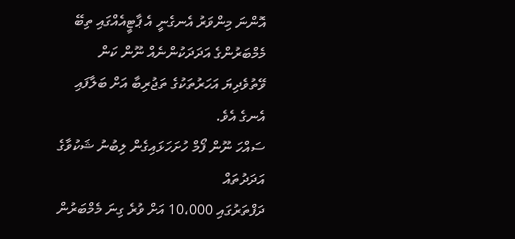އޮންނަ މިންވަރު އެނގެނީ އެ ޕާޓީއެއްގައި ތިބޭ މެމްބަރުންގެ އަދަދަކުންނެއް ނޫން ކަން ވޭތުވެދިޔަ އަހަރުތަކުގެ ތަޖުރިބާ އަށް ބަލާފައި އެނގެ އެވެ.
ސައްހަ ނޫން ފޯމް ހުށަހަޅައިގެން ލިބުނު ޝަކުވާގެ އަދަދުތައް
ދަފްތަރުގައި 10،000 އަށް ވުރެ ގިނަ މެމްބަރުން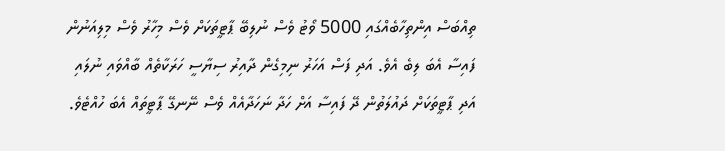ތިއްބަސް އިންތިހާބެއްގައި 5000 ވޯޓު ވެސް ނުލިބޭ ޕާޓީތަކަށް ވެސް މިހާރު ވެސް މިލިއަނުން ފައިސާ އެބަ ލިބެ އެވެ. އަދި ފަސް އަހަރު ނިމިގެން ދާއިރު ސިޔާސީ ހަރަކާތެއް ބާއްވައި ނުލައި އަދި ޕާޓީތަކަށް ދައުލަތުން ދޭ ފައިސާ އަށް ހަދާ ނަހަދާއެއް ވެސް ނޭނގޭ ޕާޓީތައް އެބަ ހުއްޓެވެ.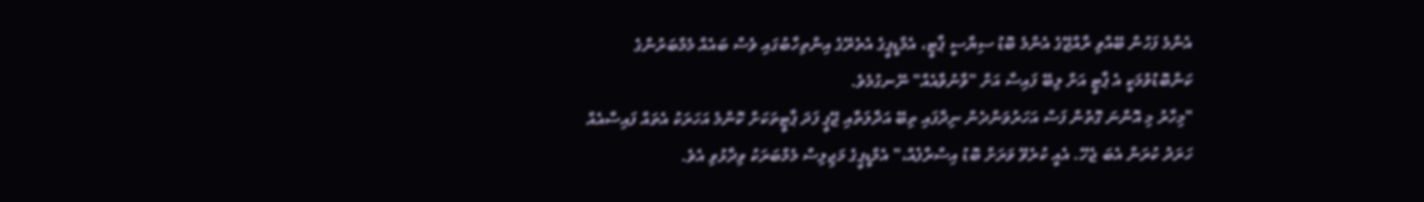އެންމެ ފަހުން ބޭއްވި ރާއްޖޭގެ އެންމެ ބޮޑު ސިޔާސީ ޕާޓީ، އެމްޑީޕީގެ އެތެރޭގެ އިންތިހާބުގައި ވެސް ބައެއް މެމްބަރުންގެ ކަންބޮޑުވުމަކީ އެ ޕާޓީ އަށް ލިބޭ ފައިސާ އަށް "ވާނުވާއެއް" ނޭނގުމެވެ.
"މިހާރު މި އޮންނަ ގޮތުން ފަސް އަހަރުވަންދެން ނިދާފައި ތިބޭ އަދާލަތާއި ޖޭޕީ ފަދަ ޕާޓީތަކަށް ކޮންމެ އަހަރަކު އެތައް ފައިސާއެއް ހަރަދު ކުރަން އެބަ ޖެހޭ. އެއީ ކުރެވޭ ވަރަށް ބޮޑު އިސްރާފެއް،" އެމްޑީޕީގެ މަޖިލިސް މެމްބަރަކު ވިދާޅުވި އެވެ.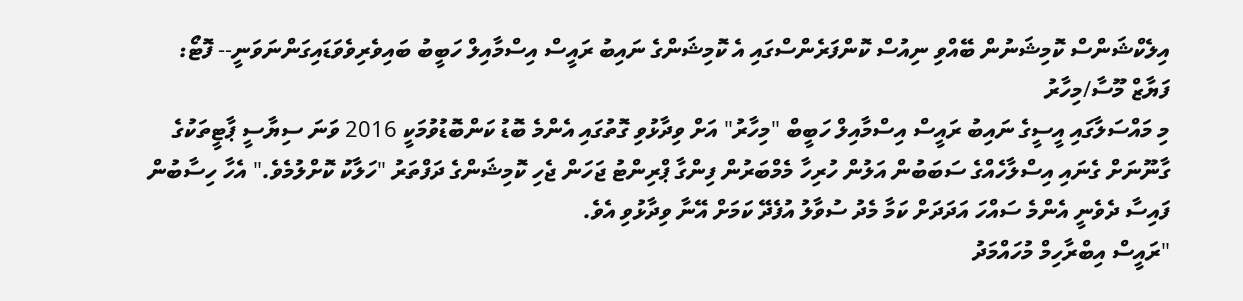އިލެކްޝަންސް ކޮމިޝަނުން ބޭއްވި ނިއުސް ކޮންފަރެންސްގައި އެ ކޮމިޝަންގެ ނައިބު ރައީސް އިސްމާއިލް ހަބީބު ބައިވެރިވެވަޑައިގަންނަވަނީ-- ފޮޓޯ: ފަޔާޒް މޫސާ/މިހާރު
މި މައްސަލާގައި އީސީގެ ނައިބު ރައީސް އިސްމާއިލް ހަބީބް "މިހާރު" އަށް ވިދާޅުވި ގޮތުގައި އެންމެ ބޮޑު ކަންބޮޑުވުމަކީ 2016 ވަނަ ސިޔާސީ ޕާޓީތަކުގެ ގާނޫނަށް ގެނައި އިސްލާހެއްގެ ސަބަބުން އަލުން ހުރިހާ މެމްބަރުން ފިންގާ ޕްރިންޓު ޖަހަން ޖެހި ކޮމިޝަންގެ ދަފްތަރު "ހަލާކު ކޮށްލުމެވެ." އެހާ ހިސާބުން ފައިސާ ދެވެނީ އެންމެ ސައްހަ އަދަދަށް ކަމާ މެދު ސުވާލު އުފެދޭ ކަމަށް އޭނާ ވިދާޅުވި އެވެ.
"ރައީސް އިބްރާހިމް މުހައްމަދު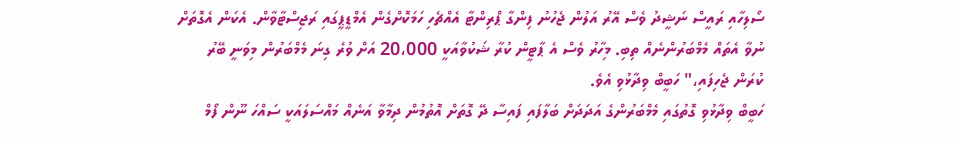ސޯލިހާއި ރައީސް ނަޝީދު ވެސް އޭރު އަލުން ޖެހުނު ފިންގާ ޕްރިންޓާ އެއްޗެހި ހަމަކޮށްގެން އެމްޑީޕީގައި ރަޖިސްޓާވާން. އެކަން އެގޮތަށް ނުވާ އެތައް މެމްބަރުންނެއް ތިބި. މިހާރު ވެސް އެ ޕާޓީން ކުރާ ޝަކުވާއަކީ 20،000 އަށް ވުރެ ގިނަ މެމްބަރުން މިވަނީ ބޭރު ކުރަން ޖެހިފައި،" ހަބީބް ވިދާޅުވި އެވެ.
ހަބީބް ވިދާޅުވި ގޮތުގައި މެމްބަރުންގެ އަދަދަށް ބަލާފައި ފައިސާ ދޭ ގޮތަށް އޮތުމުން ދިމާވާ އަނެއް މައްސަލައަކީ ސައްހަ ނޫން ފޯމް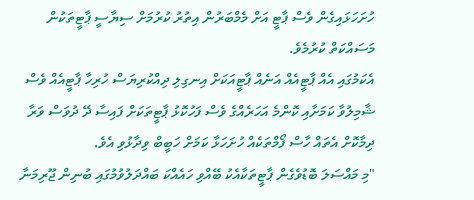ހުށަހަޅައިގެން ވެސް ޕާޓީ އަށް މެމްބަރުން އިތުރު ކުރުމަށް ސިޔާސީ ޕާޓީތަކުން މަސައްކަތް ކުރުމެވެ.
އެކަމުގައި އެއް ޕާޓީއެއް އަނެއް ޕާޓީއަކަށް އިނގިލި ދިއްކުރިޔަސް ހުރިހާ ޕާޓީއެއް ވެސް ޝާމިލުވާ ކަމަށާއި ކޮންމެ އަހަރެއްގެ ވެސް ފަހުކޮޅު ޕާޓީތަކަށް ފައިސާ ދޭ ދުވަސް ވަރާ ދިމާކޮށް އެތައް ހާސް ފޯމްތަކެއް ހުށަހަޅާ ކަމަށް ހަބީބް ވިދާޅުވި އެވެ.
"މި މައްސަލަ ބޮޑުވެގެން ޕާޓީތަކާއެކު ބޭއްވި ހައެއްކަ ބައްދަލުވުމުގައި ބުނިން ޖޫރިމަނާ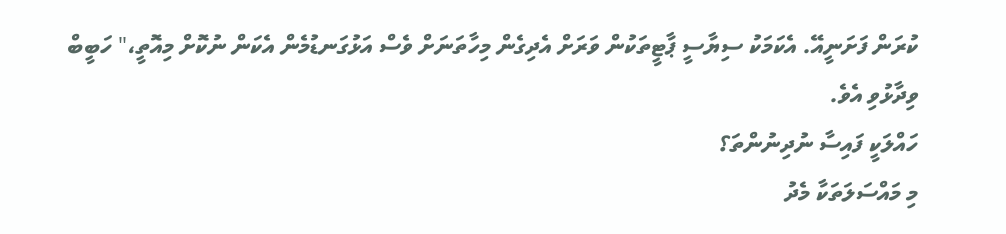ކުރަން ފަށަނީއޭ. އެކަމަކު ސިޔާސީ ޕާޓީތަކުން ވަރަށް އެދިގެން މިހާތަނަށް ވެސް އަޅުގަނޑުމެން އެކަން ނުކޮށް މިއޮތީ،" ހަބީބް ވިދާޅުވި އެވެ.
ހައްލަކީ ފައިސާ ނުދިނުންތަ؟
މި މައްސަލަތަކާ މެދު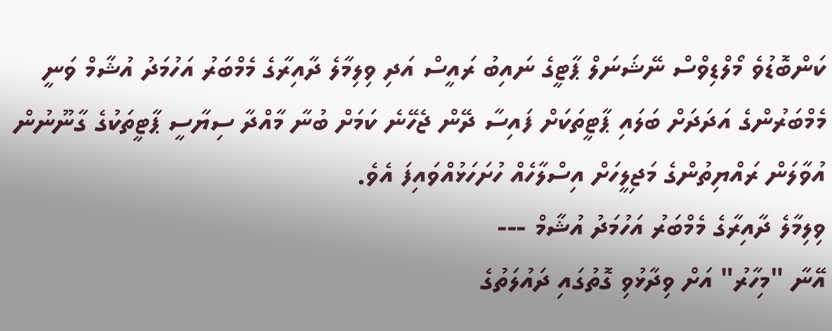ކަންބޮޑުވެ މޯލްޑިވްސް ނޭޝަނަލް ޕާޓީގެ ނައިބު ރައީސް އަދި ވިލިމާލެ ދާއިރާގެ މެމްބަރު އަހުމަދު އުޝާމް ވަނީ މެމްބަރުންގެ އަދަދަށް ބަލައި ޕާޓީތަކަށް ފައިސާ ދޭން ޖެހޭނެ ކަމަށް ބުނާ މާއްދާ ސިޔާސީ ޕާޓީތަކުގެ ގާނޫނުން އުވާލަން ރައްޔިތުންގެ މަޖިލީހަށް އިސްލާހެއް ހުށަހަޅުއްވައިފަ އެވެ.
ވިލިމާލެ ދާއިރާގެ މެމްބަރު އަހުމަދު އުޝާމް ---
އޭނާ "މިހާރު" އަށް ވިދާޅުވި ގޮތުގައި ދައުލަތުގެ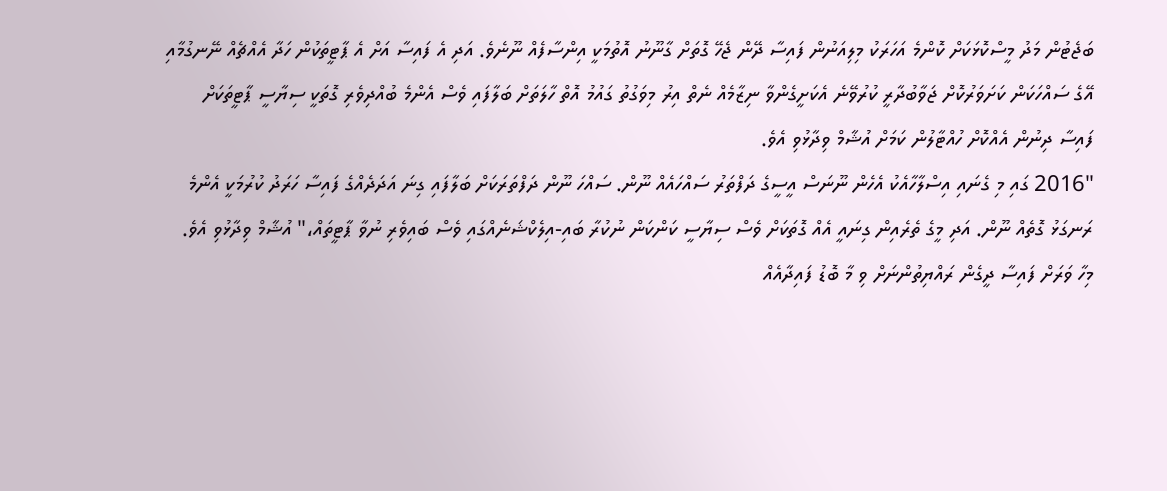ބަޖެޓުން މަދު މީސްކޮޅަކަށް ކޮންމެ އަހަރަކު މިލިއަނުން ފައިސާ ދޭން ޖެހޭ ގޮތަށް ގާނޫނު އޮތުމަކީ އިންސާފެއް ނޫނެވެ. އަދި އެ ފައިސާ އަށް އެ ޕާޓީތަކުން ހަދާ އެއްޗެއް ނޭނގުމާއި އޭގެ ސައްހަކަން ކަށަވަރުކޮށް ޖަވާބުދާރީ ކުރުވޭނެ އެކަށީގެންވާ ނިޒާމެއް ނެތް އިރު މިވަގުތު ގައުމު އޮތް ހާލަތަށް ބަލާފައި ވެސް އެންމެ ބުއްދިވެރި ގޮތަކީ ސިޔާސީ ޕާޓީތަކަށް ފައިސާ ދިނުން އެއްކޮށް ހުއްޓާލުން ކަމަށް އުޝާމް ވިދާޅުވި އެވެ.
"2016 ގައި މި ގެނައި އިސްލާހާއެކު އެހެން ނޫނަސް އީސީގެ ދަފްތަރު ސައްހައެއް ނޫން. ސައްހަ ނޫން ދަފްތަރަކަށް ބަލާފައި ގިނަ އަދަދެއްގެ ފައިސާ ހަރަދު ކުރުމަކީ އެންމެ ރަނގަޅު ގޮތެއް ނޫން. އަދި މީގެ ތެރެއިން ގިނައީ އެއް ގޮތަކަށް ވެސް ސިޔާސީ ކަންކަން ނުކުރާ ބައި-އިލެކްޝަނެއްގައި ވެސް ބައިވެރި ނުވާ ޕާޓީތައް،" އުޝާމް ވިދާޅުވި އެވެ.
މިހާ ވަރަށް ފައިސާ ދީގެން ރައްޔިތުންނަށް ވި މާ ބޮޑު ފައިދާއެއް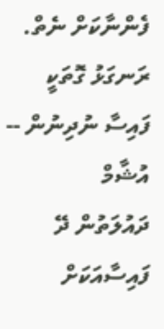ފެންނާކަށް ނެތް. ރަނގަޅު ގޮތަކީ ފައިސާ ނުދިނުން -- އުޝާމް
ދައުލަތުން ދޭ ފައިސާއަކަށް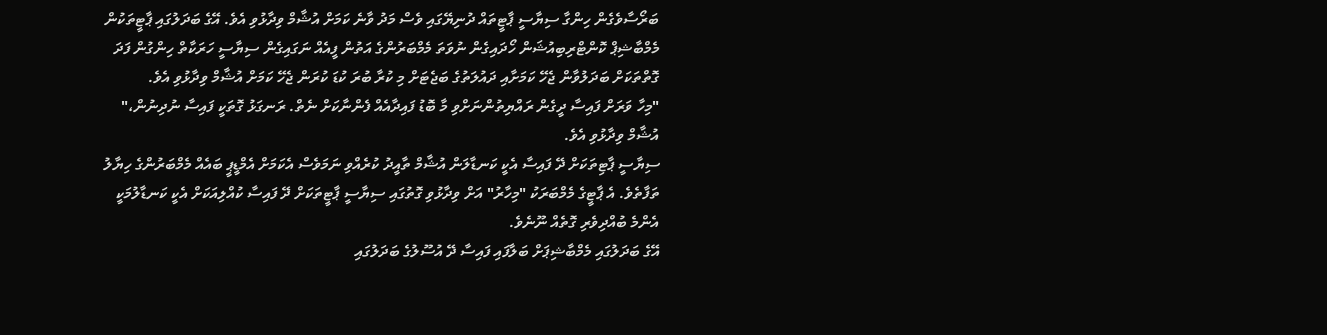ބަރޯސާވެގެން ހިންގާ ސިޔާސީ ޕާޓީތައް ދުނިޔޭގައި ވެސް މަދު ވާނެ ކަމަށް އުޝާމް ވިދާޅުވި އެވެ. އޭގެ ބަދަލުގައި ޕާޓީތަކުން މެމްބާޝިޕް ކޮންޓްރިބިއުޝަން ހޯދައިގެން ނުވަތަ މެމްބަރުންގެ އަތުން ފީއެއް ނަގައިގެން ސިޔާސީ ހަރަކާތް ހިންގުން ފަދަ ގޮތްތަކަށް ބަދަލުވާން ޖެހޭ ކަމަށާއި ދައުލަތުގެ ބަޖެޓަށް މި ކުރާ ބުރަ ކުޑަ ކުރަން ޖެހޭ ކަމަށް އުޝާމް ވިދާޅުވި އެވެ.
"މިހާ ވަރަށް ފައިސާ ދީގެން ރައްޔިތުންނަށްވި މާ ބޮޑު ފައިދާއެއް ފެންނާކަށް ނެތް. ރަނގަޅު ގޮތަކީ ފައިސާ ނުދިނުން،" އުޝާމް ވިދާޅުވި އެވެ.
ސިޔާސީ ޕާޓިތަކަށް ދޭ ފައިސާ އެކީ ކަނޑާލަން އުޝާމް ތާއީދު ކުރެއްވި ނަމަވެސް އެކަމަށް އެމްޑީޕީ ބައެއް މެމްބަރުންގެ ހިޔާލު ތަފާތެވެ. އެ ޕާޓީގެ މެމްބަރަކު "މިހާރު" އަށް ވިދާޅުވި ގޮތުގައި ސިޔާސީ ޕާޓީތަކަށް ދޭ ފައިސާ ކުއްލިއަކަށް އެކީ ކަނޑާލުމަކީ އެންމެ ބުއްދިވެރި ގޮތެއް ނޫނެވެ.
އޭގެ ބަދަލުގައި މެމްބާޝިޕަށް ބަލާފައި ފައިސާ ދޭ އުސޫލުގެ ބަދަލުގައި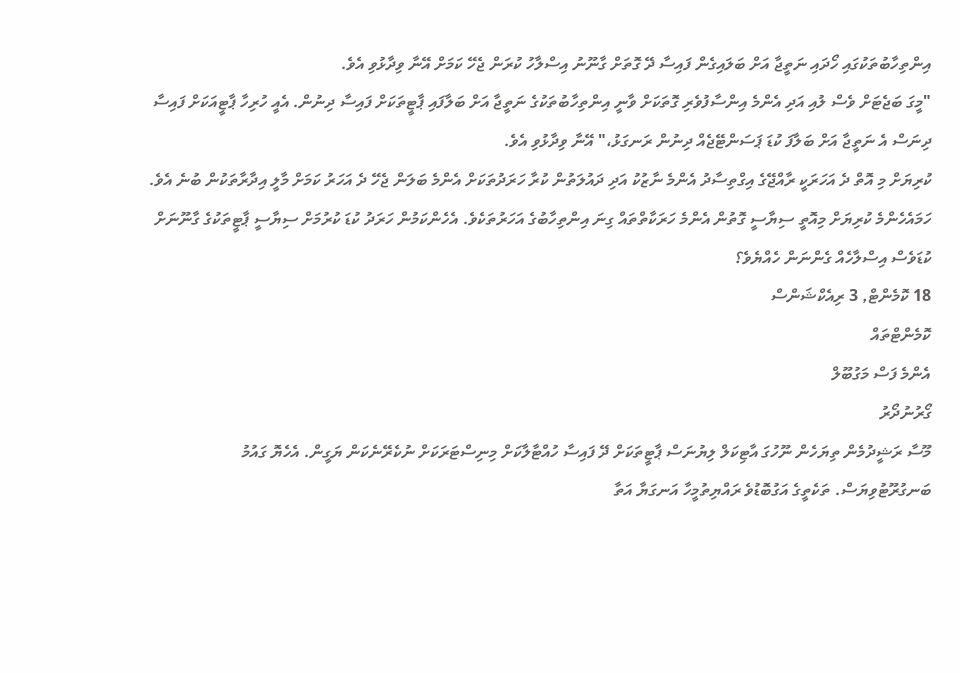އިންތިހާބުތަކުގައި ހޯދައި ނަތީޖާ އަށް ބަލައިގެން ފައިސާ ދޭ ގޮތަށް ގާނޫނު އިސްލާހު ކުރަން ޖެހޭ ކަމަށް އޭނާ ވިދާޅުވި އެވެ.
"މީގަ ބަޖެޓަށް ވެސް ލުއި އަދި އެންމެ އިންސާފުވެރި ގޮތަކަށް ވާނީ އިންތިހާބުތަކުގެ ނަތީޖާ އަށް ބަލާފައި ޕާޓީތަކަށް ފައިސާ ދިނުން. އެއީ ހުރިހާ ޕާޓީއަކަށް ފައިސާ ދިނަސް އެ ނަތީޖާ އަށް ބަލާފަ ކުޑަ ޕަސަންޓޭޖެއް ދިނުން ރަނގަޅު،" އޭނާ ވިދާޅުވި އެވެ.
ކުރިޔަށް މި އޮތް ދެ އަހަރަކީ ރާއްޖޭގެ އިގްތިސާދު އެންމެ ނާޒުކު އަދި ދައުލަތުން ކުރާ ހަރަދުތަކަށް އެންމެ ބަލަން ޖެހޭ ދެ އަހަރު ކަމަށް މާލީ އިދާރާތަކުން ބުނެ އެވެ. ހަމައެހެންމެ ކުރިޔަށް މިއޮތީ ސިޔާސީ ގޮތުން އެންމެ ހަރަކާތްތައް ގިނަ އިންތިހާބުގެ އަހަރުތަކެވެ. އެހެންކަމުން ހަރަދު ކުޑަ ކުރުމަށް ސިޔާސީ ޕާޓީތަކުގެ ގާނޫނަށް ކުޑަވެސް އިސްލާހެއް ގެންނަން ހެއްޔެވެ؟
18 ކޮމެންޓް, 3 ރިއެކްޝަންސް
ކޮމެންޓްތައް
އެންމެ ފަސް މަގުބޫލް
ގޯރުނުދޯރު
މޫސާ ރަޝީދުމެން ތިޔަހެން ނޫހުގަ އާޓިކަލް ލިޔުނަސް ޕާޓީތަކަށް ދޭ ފައިސާ ހުއްޓާލާކަށް މިނިސްޓަރަކަށް ނުކެރޭނެކަން ޔަގީން. އެހެޔޮ ގައުމު ބަނގުރޫޓުވިޔަސް. ތަކެތީގެ އަގުބޮޑުވެ ރައްޔިތުމީހާ އަނގަޔާ އަތާ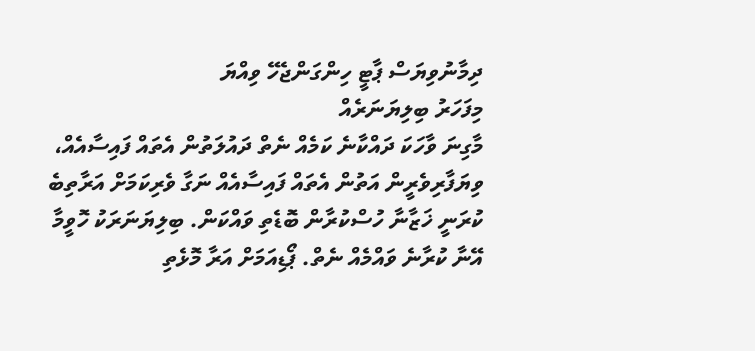ދިމާނުވިޔަސް ޕާޓީ ހިންގަންޖެހޭ ވިއްޔަ
މިފަހަރު ބިލިޔަނަރެއް
މާގިނަ ވާހަކަ ދައްކާނެ ކަމެއް ނެތް ދައުލަތުން އެތައް ފައިސާއެއް، ވިޔަފާރިވެރީން އަތުން އެތައް ފައިސާއެއް ނަގާ ވެރިކަމަށް އަރާތިބެ ކުރަނީ ޚަޒާނާ ހުސްކުރާން ބޮޑެތި ވައްކަން. ބިލިޔަނަރަކު ހޮވީމާ އޭނާ ކުރާނެ ވައްމެއް ނެތް. ޕޯޑިއަމަށް އަރާ މޮޅެތި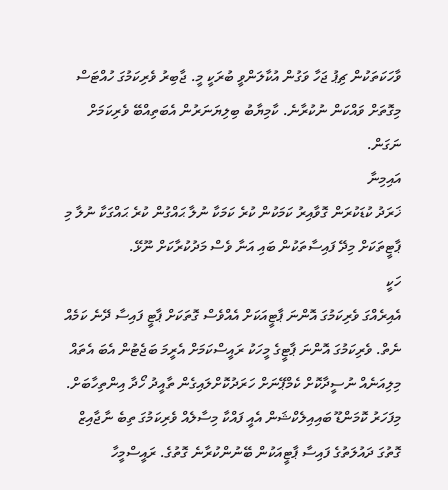ވާހަކަތަކުން ޗިޕު ޖަހާ ވަގުން އުކާލަންވީ ބުރަކީ މީ. ޖާބިރު ވެރިކަމުގަ ހުއްޓަސް މިގޮތަށް ވައްކަން ނުކުރާނެ. ކާމިޔާބު ބިލިޔަނަރުން އެބަތިއްބޭ ވެރިކަމަށް ނަގަން.
އައިމިނާ
ޚަރަދު ކުޑަކުރަން ގޮވާއިރު ކަމަކުން ކުރެ ކަމަކާ ނުލާ ޙައްގުން ކުރެ ޙައްގަކާ ނުލާ މި ޕާޓީތަކަށް މިދޭ ފައިސާތަކުން ބައި އަނާ ވެސް މަދުކުރާކަށް ނޫޅޭ.
ހަކީ
އެއިރެއްގަ ވެރިކަމުގަ އޮންނަ ޕާޓީއަކަށް އެއްވެސް ގޮތަކަށް ޕާޓީ ފައިސާ ދޭނެ ކަމެއް ނެތް. ވެރިކަމުގަ އޮންނަ ޕާޓީގެ މީހަކު ރައީސްކަމަށް އެރީމަ ބަޖެޓުން އެބަ އެތައް މިލިއަނެއް ނުސީދާކޮށް ކެމްޕޭނަށް ހަރަދުކޮށްލައިގެން ތާއީދު ހޯދާ އިންތިހާބަށް. މިފަހަރު ކޮމަންޑޫ ބައިއިލެކްޝަން އެއީ ފައްކާ މިސާލެއް ވެރިކަމުގަ ތިބެ ނާޖާއިޒް ގޮތުގަ ދައުލަތުގެ ފައިސާ ޕާޓީއަކުން ބޭނުންކުރާނެ ގޮތުގެ. ރައީސްމީހާ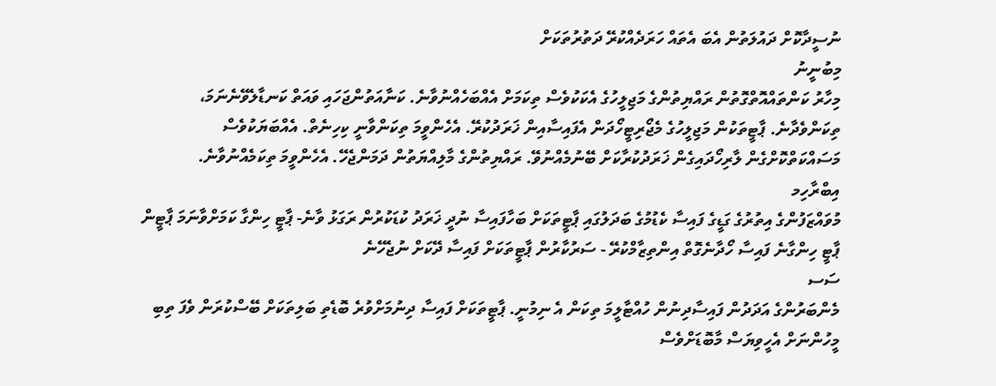ނުސީދާކޮށް ދައުލަތުން އެބަ އެތައް ހަރަދެއްކުރޭ ދަތުރުތަކަށް
މިބުނީނު
މިހާރު ކަންތައްއޮތްގޮތުން ރައްޔިތުންގެ މަޖިލީހުގެ އެކަކުވެސް ތިކަމަށް އެއްބަހެއްނުވާނެ. ކަނާއަތުންޖަހައި ވައަތް ކަނޑާލެވޭނެނަމަ، ތިކަންވެދާނެ. ޕާޓީތަކުން މަޖިލީހުގެ މެޖޯރިޓީހޯދަން އެފައިސާއިން ޚަރަދުކުރޭ. އެހެންވީމަ ތިކަންވާނީ ކިހިނެތް. އެއްބަޔަކުވެސް މަސައްކަތްކޮށްގެން ލާރިހޯދައިގެން ޚަރަދުކުރާކަށް ބޭނުމެއްނުވޭ. ރައްޔިތުންގެ މާލިއްޔަތުން ދަމަންޖެހޭ. އެހެންވީމަ ތިކަމެއްނުވާނެ.
އިބްރާހިމ
މުވައްޒަފުންގެ އިތުރުގެ ގަޑީގެ ފައިސާ ކެޑުމުގެ ބަދަލުގައި ޕާޓީތަކަށް ބަހާފައިސާ ނުދީ ޚަރަދު ކުޑަކުރުން ރަގަޅު ވާނެ- ޕާޓީ ހިންގާ ކަމަށްވާނަމަ ޕާޓީން ޕާޓީ ހިންގާނެ ފައިސާ ހޯދާނެގޮތް އިންތިޒާމްކުރޭ - ސަރުކާރުން ޕާޓީތަކަށް ފައިސާ ދޭކަށް ނުޖެހޭނެ
ސަސ
މެންބަރުންގެ އަދަދުން ފައިސާދިނުން ހުއްޓާލީމަ ތިކަން އެ ނިމުނީ. ޕާޓީތަކަށް ފައިސާ ދިނުމަށްވުރެ ބޮޑެތި ބަލިތަކަށް ބޭސްކުރަން ވެފަ ތިބި މީހުންނަށް އެހީވިޔަސް މާބޮޑަށްވެސް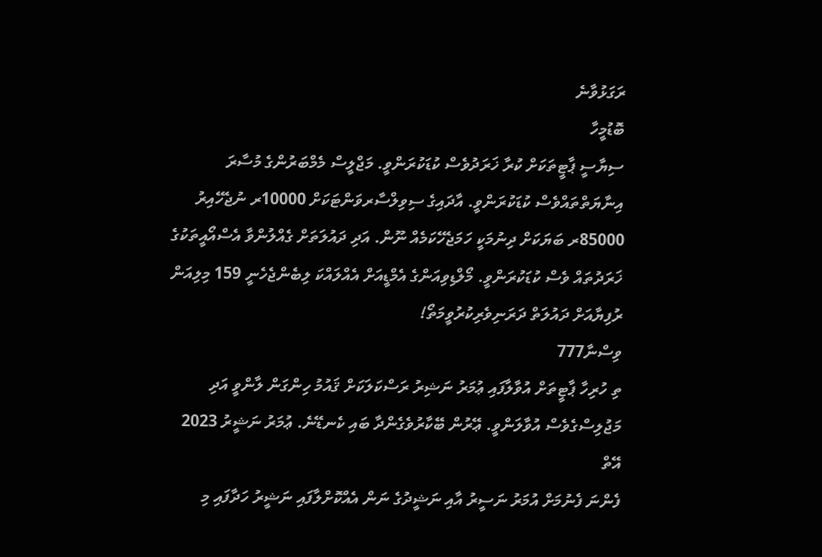ރަގަޅުވާނެ
ބޮޑުމީހާ
ސިޔާސީ ޕާޓީތަކަށް ކުރާ ޚަރަދުވެސް ކުޑަކުރަންވީ. މަޖްލީސް މެމްބަރުންގެ މުސާރަ އިނާޔަތްތައްވެސް ކުޑަކުރަންވީ. އާދައިގެ ސިވިލްސާރވަންޓަކަށް 10000ރ ނުޖެހޭއިރު 85000ރ ބަޔަކަށް ދިނުމަކީ ހަމަޖެހޭކަމެއް ނޫން. އަދި ދައުލަތަށް ގެއްލުންވާ އެސްއޯއީތަކުގެ ޚަރަދުތައް ވެސް ކުޑަކުރަންވީ. މޯލްޑިވިއަންގެ އެމްޑީއަށް އެއްލައްކަ ލިބެންޖެހެނީ 159 މިލިއަން ރުފިޔާއަށް ދައުލަތް ދަރަނިވެރިކުރުވީމަތޯ!
ވިސްނާ777
ތި ހުރިހާ ޕާޓީތަށް އުވާލާފައި ޢުމަރު ނަޝިރު ރަސްކަލަކަށް ޤައުމު ހިންގަން ލާންވީ އަދި މަޖުލިސްގެވެސް އުވާލަންވީ. ޢޭރުން ބޭކާރުވެގެންދާ ބައި ކެނޑޭނެ. ޢުމަރު ނަޝީރު 2023
އޭތް
ފެންނަ ފެނުމަށް އުމަރު ނަސީރު އާއި ނަޝީދުގެ ނަން އެއްކޮށްލާފައި ނަޝީރު ހަދާފައި މި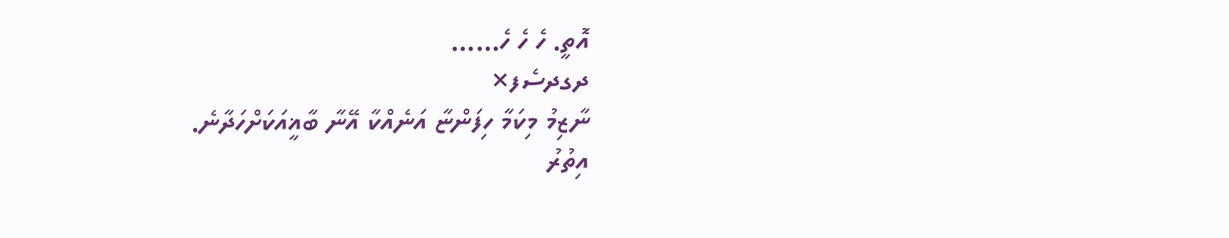އޮތީ. ހެ ހެ ހެ......
ދގދސެފ×
ނާޒިމު މިކަމާ ހިފަންޏާ އަނެއްކާ އޭނާ ބާޣީއަކަށްހަދާނެ.
އިތުރު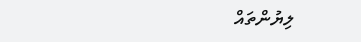ލިޔުންތައް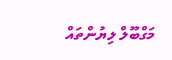މަގްބޫލް ލިޔުންތައް